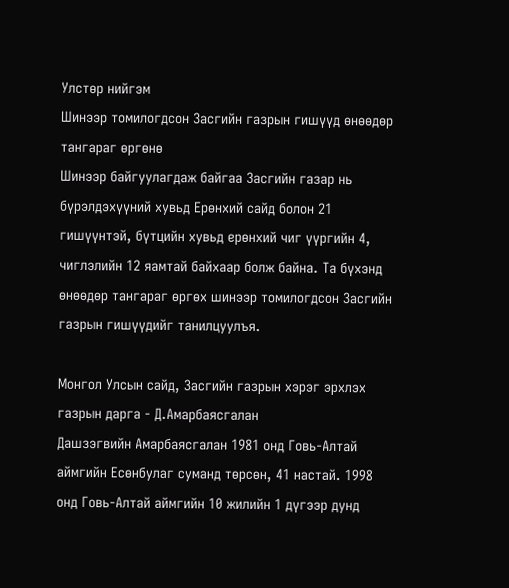Улстөр нийгэм
Шинээр томилогдсон Засгийн газрын гишүүд өнөөдөр тангараг өргөнө
Шинээр байгуулагдаж байгаа Засгийн газар нь бүрэлдэхүүний хувьд Ерөнхий сайд болон 21 гишүүнтэй, бүтцийн хувьд ерөнхий чиг үүргийн 4, чиглэлийн 12 яамтай байхаар болж байна. Та бүхэнд өнөөдөр тангараг өргөх шинээр томилогдсон Засгийн газрын гишүүдийг танилцуулъя.

Монгол Улсын сайд, Засгийн газрын хэрэг эрхлэх газрын дарга - Д.Амарбаясгалан
Дашзэгвийн Амарбаясгалан 1981 онд Говь-Алтай аймгийн Есөнбулаг суманд төрсөн, 41 настай. 1998 онд Говь-Алтай аймгийн 10 жилийн 1 дүгээр дунд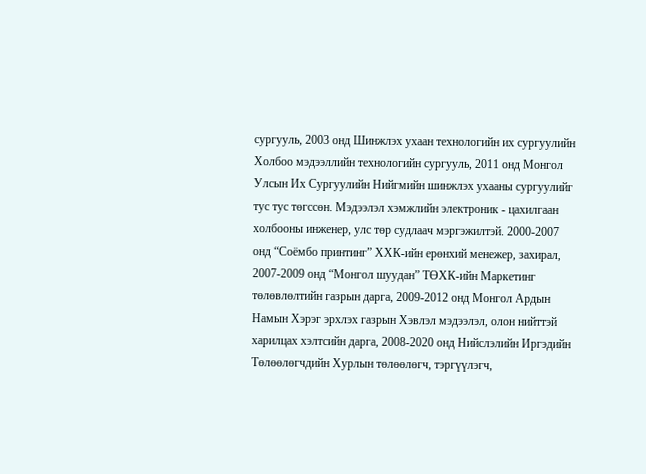сургууль, 2003 онд Шинжлэх ухаан технологийн их сургуулийн Холбоо мэдээллийн технологийн сургууль, 2011 онд Монгол Улсын Их Сургуулийн Нийгмийн шинжлэх ухааны сургуулийг тус тус төгссөн. Мэдээлэл хэмжлийн электроник - цахилгаан холбооны инженер, улс төр судлаач мэргэжилтэй. 2000-2007 онд “Соёмбо принтинг” ХХК-ийн ерөнхий менежер, захирал, 2007-2009 онд “Монгол шуудан” ТӨХК-ийн Маркетинг төлөвлөлтийн газрын дарга, 2009-2012 онд Монгол Ардын Намын Хэрэг эрхлэх газрын Хэвлэл мэдээлэл, олон нийттэй харилцах хэлтсийн дарга, 2008-2020 онд Нийслэлийн Иргэдийн Төлөөлөгчдийн Хурлын төлөөлөгч, тэргүүлэгч,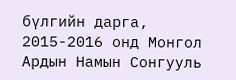бүлгийн дарга, 2015-2016 онд Монгол Ардын Намын Сонгууль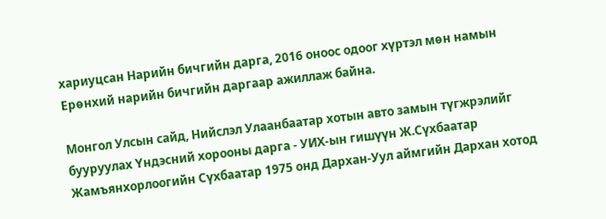хариуцсан Нарийн бичгийн дарга, 2016 оноос одоог хүртэл мөн намын Ерөнхий нарийн бичгийн даргаар ажиллаж байна.

Монгол Улсын сайд, Нийслэл Улаанбаатар хотын авто замын түгжрэлийг бууруулах Үндэсний хорооны дарга - УИХ-ын гишүүн Ж.Сүхбаатар
Жамъянхорлоогийн Сүхбаатар 1975 онд Дархан-Уул аймгийн Дархан хотод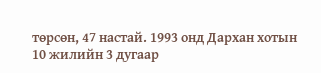төрсөн, 47 настай. 1993 онд Дархан хотын 10 жилийн 3 дугаар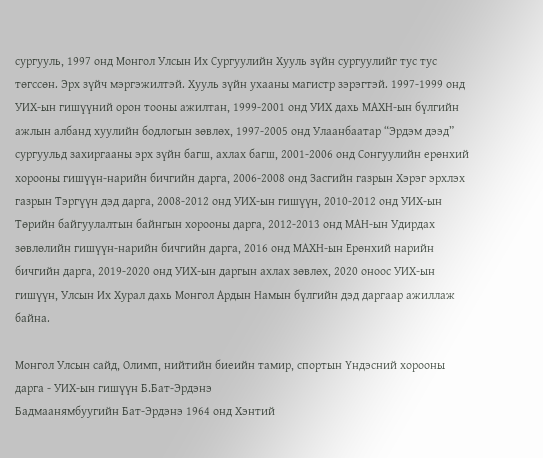сургууль, 1997 онд Монгол Улсын Их Сургуулийн Хууль зүйн сургуулийг тус тус төгссөн. Эрх зүйч мэргэжилтэй. Хууль зүйн ухааны магистр зэрэгтэй. 1997-1999 онд УИХ-ын гишүүний орон тооны ажилтан, 1999-2001 онд УИХ дахь МАХН-ын бүлгийн ажлын албанд хуулийн бодлогын зөвлөх, 1997-2005 онд Улаанбаатар “Эрдэм дээд” сургуульд захиргааны эрх зүйн багш, ахлах багш, 2001-2006 онд Сонгуулийн ерөнхий хорооны гишүүн-нарийн бичгийн дарга, 2006-2008 онд Засгийн газрын Хэрэг эрхлэх газрын Тэргүүн дэд дарга, 2008-2012 онд УИХ-ын гишүүн, 2010-2012 онд УИХ-ын Төрийн байгуулалтын байнгын хорооны дарга, 2012-2013 онд МАН-ын Удирдах зөвлөлийн гишүүн-нарийн бичгийн дарга, 2016 онд МАХН-ын Ерөнхий нарийн бичгийн дарга, 2019-2020 онд УИХ-ын даргын ахлах зөвлөх, 2020 оноос УИХ-ын гишүүн, Улсын Их Хурал дахь Монгол Ардын Намын бүлгийн дэд даргаар ажиллаж байна.

Монгол Улсын сайд, Олимп, нийтийн биеийн тамир, спортын Үндэсний хорооны дарга - УИХ-ын гишүүн Б.Бат-Эрдэнэ
Бадмаанямбуугийн Бат-Эрдэнэ 1964 онд Хэнтий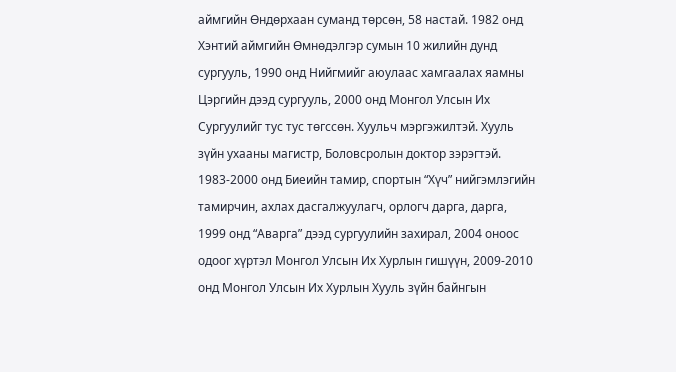аймгийн Өндөрхаан суманд төрсөн, 58 настай. 1982 онд Хэнтий аймгийн Өмнөдэлгэр сумын 10 жилийн дунд сургууль, 1990 онд Нийгмийг аюулаас хамгаалах яамны Цэргийн дээд сургууль, 2000 онд Монгол Улсын Их Сургуулийг тус тус төгссөн. Хуульч мэргэжилтэй. Хууль зүйн ухааны магистр, Боловсролын доктор зэрэгтэй. 1983-2000 онд Биеийн тамир, спортын “Хүч” нийгэмлэгийн тамирчин, ахлах дасгалжуулагч, орлогч дарга, дарга, 1999 онд “Аварга” дээд сургуулийн захирал, 2004 оноос одоог хүртэл Монгол Улсын Их Хурлын гишүүн, 2009-2010 онд Монгол Улсын Их Хурлын Хууль зүйн байнгын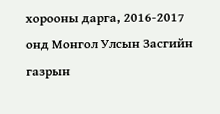хорооны дарга, 2016-2017 онд Монгол Улсын Засгийн газрын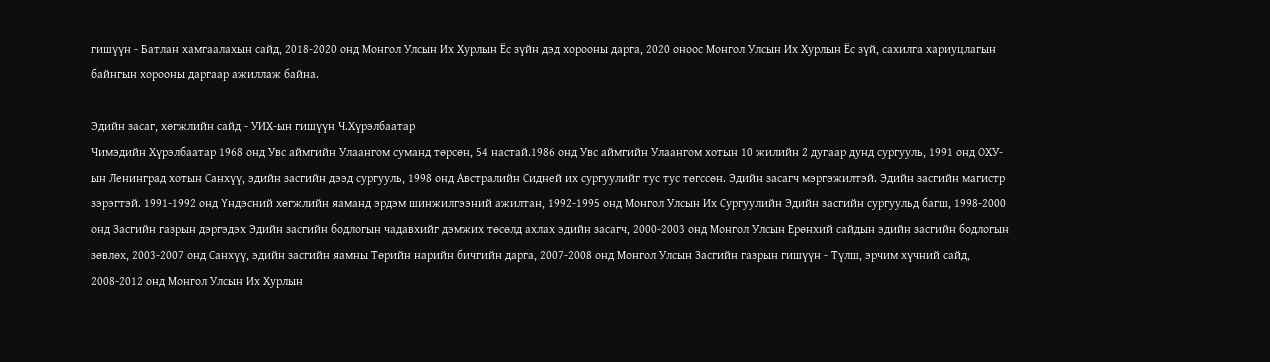гишүүн - Батлан хамгаалахын сайд, 2018-2020 онд Монгол Улсын Их Хурлын Ёс зүйн дэд хорооны дарга, 2020 оноос Монгол Улсын Их Хурлын Ёс зүй, сахилга хариуцлагын байнгын хорооны даргаар ажиллаж байна.

Эдийн засаг, хөгжлийн сайд - УИХ-ын гишүүн Ч.Хүрэлбаатар
Чимэдийн Хүрэлбаатар 1968 онд Увс аймгийн Улаангом суманд төрсөн, 54 настай.1986 онд Увс аймгийн Улаангом хотын 10 жилийн 2 дугаар дунд сургууль, 1991 онд ОХУ-ын Ленинград хотын Санхүү, эдийн засгийн дээд сургууль, 1998 онд Австралийн Сидней их сургуулийг тус тус төгссөн. Эдийн засагч мэргэжилтэй. Эдийн засгийн магистр зэрэгтэй. 1991-1992 онд Yндэсний хөгжлийн яаманд эрдэм шинжилгээний ажилтан, 1992-1995 онд Монгол Улсын Их Сургуулийн Эдийн засгийн сургуульд багш, 1998-2000 онд Засгийн газрын дэргэдэх Эдийн засгийн бодлогын чадавхийг дэмжих төсөлд ахлах эдийн засагч, 2000-2003 онд Монгол Улсын Ерөнхий сайдын эдийн засгийн бодлогын зөвлөх, 2003-2007 онд Санхүү, эдийн засгийн яамны Төрийн нарийн бичгийн дарга, 2007-2008 онд Монгол Улсын Засгийн газрын гишүүн - Түлш, эрчим хүчний сайд, 2008-2012 онд Монгол Улсын Их Хурлын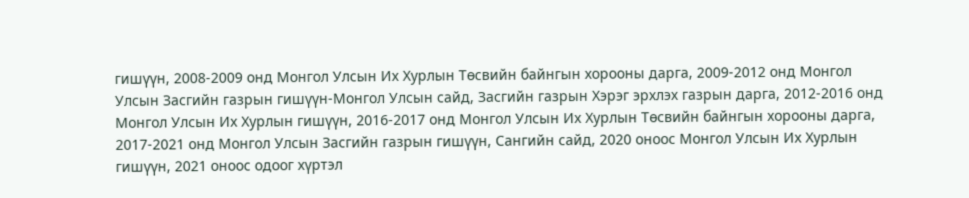гишүүн, 2008-2009 онд Монгол Улсын Их Хурлын Төсвийн байнгын хорооны дарга, 2009-2012 онд Монгол Улсын Засгийн газрын гишүүн-Монгол Улсын сайд, Засгийн газрын Хэрэг эрхлэх газрын дарга, 2012-2016 онд Монгол Улсын Их Хурлын гишүүн, 2016-2017 онд Монгол Улсын Их Хурлын Төсвийн байнгын хорооны дарга, 2017-2021 онд Монгол Улсын Засгийн газрын гишүүн, Сангийн сайд, 2020 оноос Монгол Улсын Их Хурлын гишүүн, 2021 оноос одоог хүртэл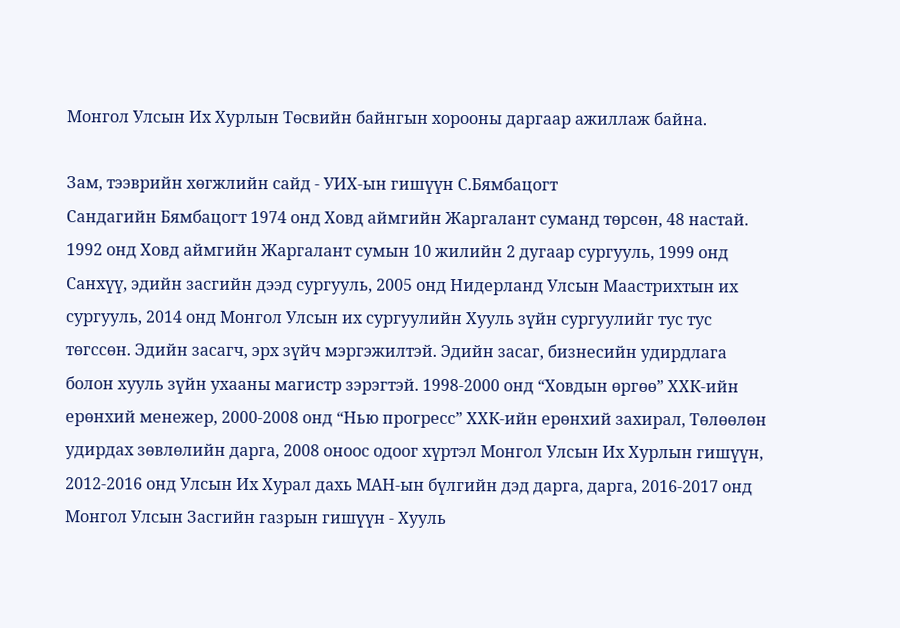Монгол Улсын Их Хурлын Төсвийн байнгын хорооны даргаар ажиллаж байна.

Зам, тээврийн хөгжлийн сайд - УИХ-ын гишүүн С.Бямбацогт
Сандагийн Бямбацогт 1974 онд Ховд аймгийн Жаргалант суманд төрсөн, 48 настай. 1992 онд Ховд аймгийн Жаргалант сумын 10 жилийн 2 дугаар сургууль, 1999 онд Санхүү, эдийн засгийн дээд сургууль, 2005 онд Нидерланд Улсын Маастрихтын их сургууль, 2014 онд Монгол Улсын их сургуулийн Хууль зүйн сургуулийг тус тус төгссөн. Эдийн засагч, эрх зүйч мэргэжилтэй. Эдийн засаг, бизнесийн удирдлага болон хууль зүйн ухааны магистр зэрэгтэй. 1998-2000 онд “Ховдын өргөө” ХХК-ийн ерөнхий менежер, 2000-2008 онд “Нью прогресс” ХХК-ийн ерөнхий захирал, Төлөөлөн удирдах зөвлөлийн дарга, 2008 оноос одоог хүртэл Монгол Улсын Их Хурлын гишүүн, 2012-2016 онд Улсын Их Хурал дахь МАН-ын бүлгийн дэд дарга, дарга, 2016-2017 онд Монгол Улсын Засгийн газрын гишүүн - Хууль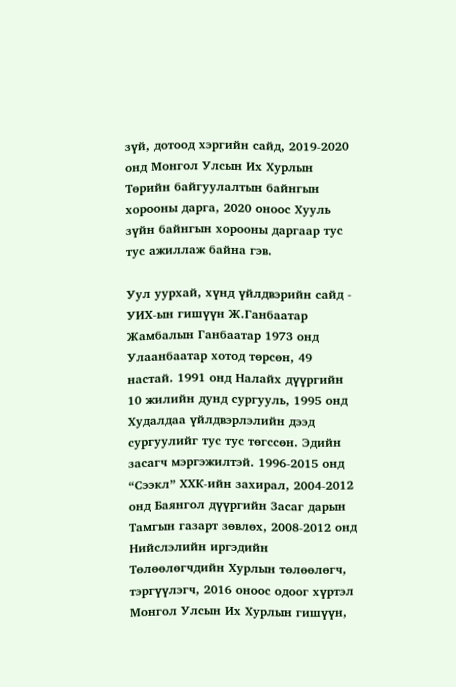зүй, дотоод хэргийн сайд, 2019-2020 онд Монгол Улсын Их Хурлын Төрийн байгуулалтын байнгын хорооны дарга, 2020 оноос Хууль зүйн байнгын хорооны даргаар тус тус ажиллаж байна гэв.

Уул уурхай, хүнд үйлдвэрийн сайд - УИХ-ын гишүүн Ж.Ганбаатар
Жамбалын Ганбаатар 1973 онд Улаанбаатар хотод төрсөн, 49 настай. 1991 онд Налайх дүүргийн 10 жилийн дунд сургууль, 1995 онд Худалдаа үйлдвэрлэлийн дээд сургуулийг тус тус төгссөн. Эдийн засагч мэргэжилтэй. 1996-2015 онд “Сээкл” ХХК-ийн захирал, 2004-2012 онд Баянгол дүүргийн Засаг дарын Тамгын газарт зөвлөх, 2008-2012 онд Нийслэлийн иргэдийн Төлөөлөгчдийн Хурлын төлөөлөгч, тэргүүлэгч, 2016 оноос одоог хүртэл Монгол Улсын Их Хурлын гишүүн,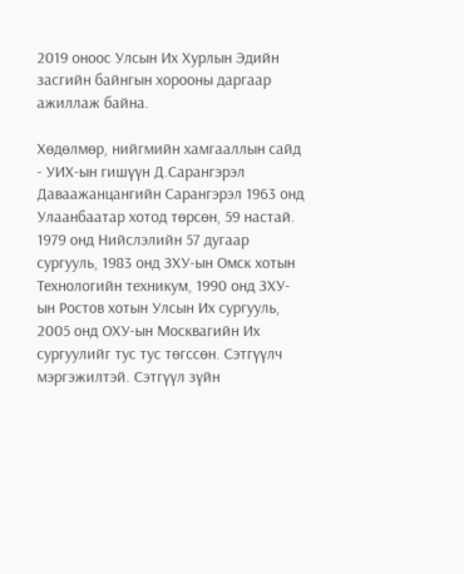2019 оноос Улсын Их Хурлын Эдийн засгийн байнгын хорооны даргаар ажиллаж байна.

Хөдөлмөр, нийгмийн хамгааллын сайд - УИХ-ын гишүүн Д.Сарангэрэл
Даваажанцангийн Сарангэрэл 1963 онд Улаанбаатар хотод төрсөн, 59 настай. 1979 онд Нийслэлийн 57 дугаар сургууль, 1983 онд ЗХУ-ын Омск хотын Технологийн техникум, 1990 онд ЗХУ-ын Ростов хотын Улсын Их сургууль, 2005 онд ОХУ-ын Москвагийн Их сургуулийг тус тус төгссөн. Сэтгүүлч мэргэжилтэй. Сэтгүүл зүйн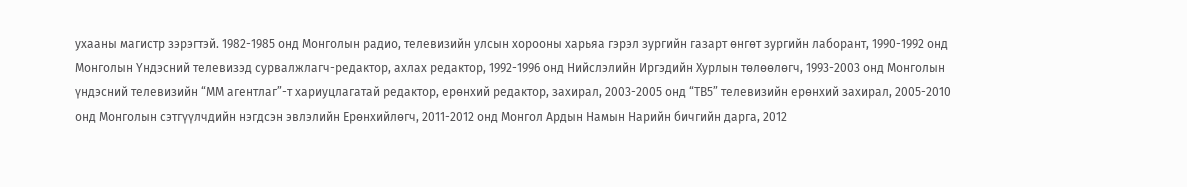ухааны магистр зэрэгтэй. 1982-1985 онд Монголын радио, телевизийн улсын хорооны харьяа гэрэл зургийн газарт өнгөт зургийн лаборант, 1990-1992 онд Монголын Үндэсний телевизэд сурвалжлагч-редактор, ахлах редактор, 1992-1996 онд Нийслэлийн Иргэдийн Хурлын төлөөлөгч, 1993-2003 онд Монголын үндэсний телевизийн “ММ агентлаг”-т хариуцлагатай редактор, ерөнхий редактор, захирал, 2003-2005 онд “ТВ5” телевизийн ерөнхий захирал, 2005-2010 онд Монголын сэтгүүлчдийн нэгдсэн эвлэлийн Ерөнхийлөгч, 2011-2012 онд Монгол Ардын Намын Нарийн бичгийн дарга, 2012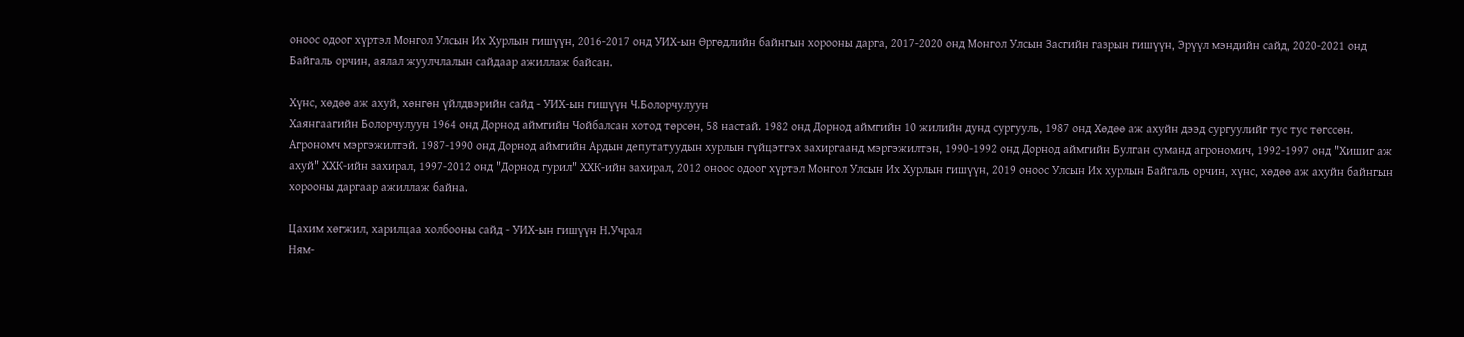оноос одоог хүртэл Монгол Улсын Их Хурлын гишүүн, 2016-2017 онд УИХ-ын Өргөдлийн байнгын хорооны дарга, 2017-2020 онд Монгол Улсын Засгийн газрын гишүүн, Эрүүл мэндийн сайд, 2020-2021 онд Байгаль орчин, аялал жуулчлалын сайдаар ажиллаж байсан.

Хүнс, хөдөө аж ахуй, хөнгөн үйлдвэрийн сайд - УИХ-ын гишүүн Ч.Болорчулуун
Хаянгаагийн Болорчулуун 1964 онд Дорнод аймгийн Чойбалсан хотод төрсөн, 58 настай. 1982 онд Дорнод аймгийн 10 жилийн дунд сургууль, 1987 онд Хөдөө аж ахуйн дээд сургуулийг тус тус төгссөн. Агрономч мэргэжилтэй. 1987-1990 онд Дорнод аймгийн Ардын депутатуудын хурлын гүйцэтгэх захиргаанд мэргэжилтэн, 1990-1992 онд Дорнод аймгийн Булган суманд агрономич, 1992-1997 онд "Хишиг аж ахуй" ХХК-ийн захирал, 1997-2012 онд "Дорнод гурил" ХХК-ийн захирал, 2012 оноос одоог хүртэл Монгол Улсын Их Хурлын гишүүн, 2019 оноос Улсын Их хурлын Байгаль орчин, хүнс, хөдөө аж ахуйн байнгын хорооны даргаар ажиллаж байна.

Цахим хөгжил, харилцаа холбооны сайд - УИХ-ын гишүүн Н.Учрал
Ням-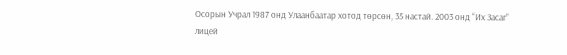Осорын Учрал 1987 онд Улаанбаатар хотод төрсөн, 35 настай. 2003 онд “Их Засаг” лицей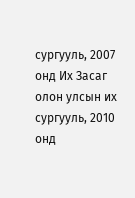сургууль, 2007 онд Их Засаг олон улсын их сургууль, 2010 онд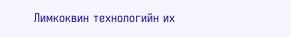Лимкоквин технологийн их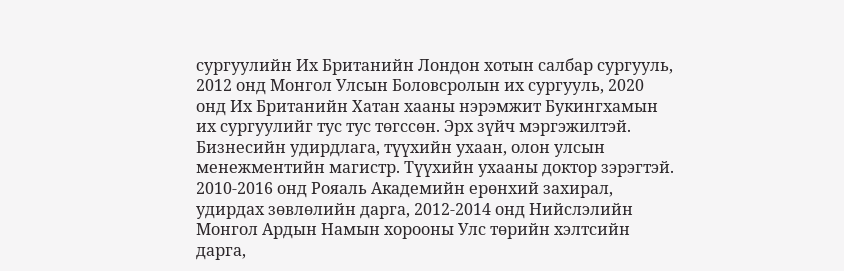сургуулийн Их Британийн Лондон хотын салбар сургууль, 2012 онд Монгол Улсын Боловсролын их сургууль, 2020 онд Их Британийн Хатан хааны нэрэмжит Букингхамын их сургуулийг тус тус төгссөн. Эрх зүйч мэргэжилтэй. Бизнесийн удирдлага, түүхийн ухаан, олон улсын менежментийн магистр. Түүхийн ухааны доктор зэрэгтэй. 2010-2016 онд Рояаль Академийн ерөнхий захирал, удирдах зөвлөлийн дарга, 2012-2014 онд Нийслэлийн Монгол Ардын Намын хорооны Улс төрийн хэлтсийн дарга,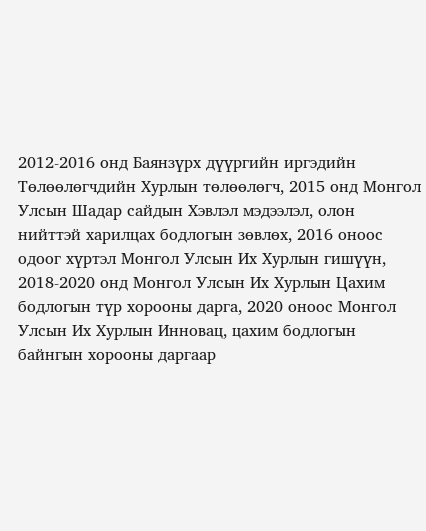2012-2016 онд Баянзүрх дүүргийн иргэдийн Төлөөлөгчдийн Хурлын төлөөлөгч, 2015 онд Монгол Улсын Шадар сайдын Хэвлэл мэдээлэл, олон нийттэй харилцах бодлогын зөвлөх, 2016 оноос одоог хүртэл Монгол Улсын Их Хурлын гишүүн, 2018-2020 онд Монгол Улсын Их Хурлын Цахим бодлогын түр хорооны дарга, 2020 оноос Монгол Улсын Их Хурлын Инновац, цахим бодлогын байнгын хорооны даргаар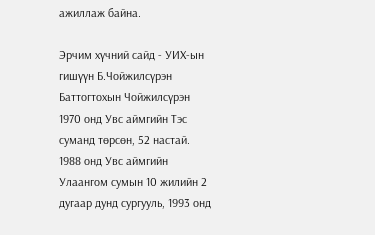ажиллаж байна.

Эрчим хүчний сайд - УИХ-ын гишүүн Б.Чойжилсүрэн
Баттогтохын Чойжилсүрэн 1970 онд Увс аймгийн Тэс суманд төрсөн, 52 настай. 1988 онд Увс аймгийн Улаангом сумын 10 жилийн 2 дугаар дунд сургууль, 1993 онд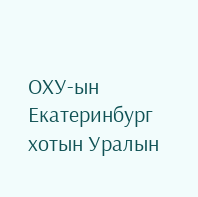ОХУ-ын Екатеринбург хотын Уралын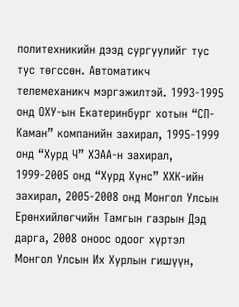политехникийн дээд сургуулийг тус тус төгссөн. Автоматикч телемеханикч мэргэжилтэй. 1993-1995 онд ОХУ-ын Екатеринбург хотын “СП-Каман” компанийн захирал, 1995-1999 онд “Хурд Ч” ХЭАА-н захирал, 1999-2005 онд “Хурд Хүнс” ХХК-ийн захирал, 2005-2008 онд Монгол Улсын Ерөнхийлөгчийн Тамгын газрын Дэд дарга, 2008 оноос одоог хүртэл Монгол Улсын Их Хурлын гишүүн,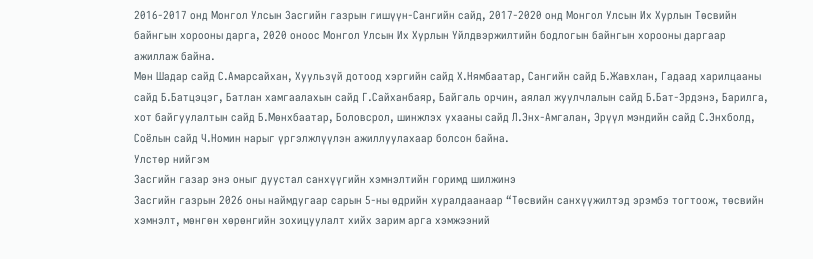2016-2017 онд Монгол Улсын Засгийн газрын гишүүн-Сангийн сайд, 2017-2020 онд Монгол Улсын Их Хурлын Төсвийн байнгын хорооны дарга, 2020 оноос Монгол Улсын Их Хурлын Үйлдвэржилтийн бодлогын байнгын хорооны даргаар ажиллаж байна.
Мөн Шадар сайд С.Амарсайхан, Хуульзүй дотоод хэргийн сайд Х.Нямбаатар, Сангийн сайд Б.Жавхлан, Гадаад харилцааны сайд Б.Батцэцэг, Батлан хамгаалахын сайд Г.Сайханбаяр, Байгаль орчин, аялал жуулчлалын сайд Б.Бат-Эрдэнэ, Барилга, хот байгуулалтын сайд Б.Мөнхбаатар, Боловсрол, шинжлэх ухааны сайд Л.Энх-Амгалан, Эрүүл мэндийн сайд С.Энхболд, Соёлын сайд Ч.Номин нарыг үргэлжлүүлэн ажиллуулахаар болсон байна.
Улстөр нийгэм
Засгийн газар энэ оныг дуустал санхүүгийн хэмнэлтийн горимд шилжинэ
Засгийн газрын 2026 оны наймдугаар сарын 5-ны өдрийн хуралдаанаар “Төсвийн санхүүжилтэд эрэмбэ тогтоож, төсвийн хэмнэлт, мөнгөн хөрөнгийн зохицуулалт хийх зарим арга хэмжээний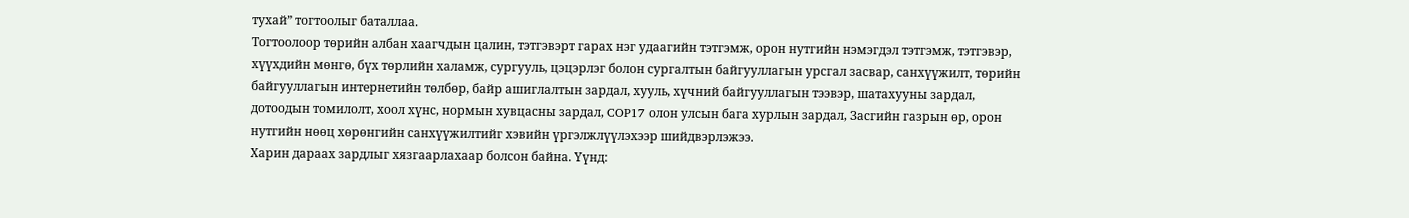тухай” тогтоолыг баталлаа.
Тогтоолоор төрийн албан хаагчдын цалин, тэтгэвэрт гарах нэг удаагийн тэтгэмж, орон нутгийн нэмэгдэл тэтгэмж, тэтгэвэр, хүүхдийн мөнгө, бүх төрлийн халамж, сургууль, цэцэрлэг болон сургалтын байгууллагын урсгал засвар, санхүүжилт, төрийн байгууллагын интернетийн төлбөр, байр ашиглалтын зардал, хууль, хүчний байгууллагын тээвэр, шатахууны зардал, дотоодын томилолт, хоол хүнс, нормын хувцасны зардал, COP17 олон улсын бага хурлын зардал, Засгийн газрын өр, орон нутгийн нөөц хөрөнгийн санхүүжилтийг хэвийн үргэлжлүүлэхээр шийдвэрлэжээ.
Харин дараах зардлыг хязгаарлахаар болсон байна. Үүнд: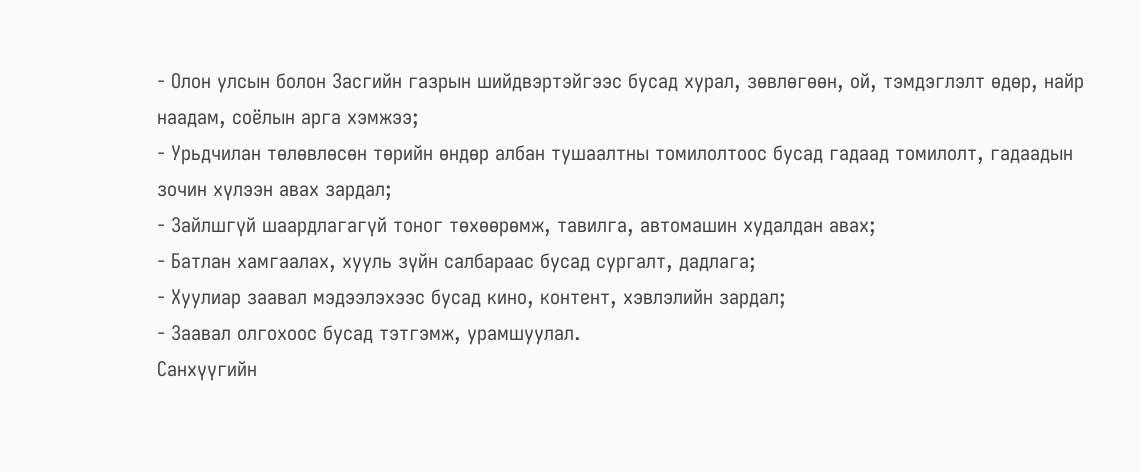- Олон улсын болон Засгийн газрын шийдвэртэйгээс бусад хурал, зөвлөгөөн, ой, тэмдэглэлт өдөр, найр наадам, соёлын арга хэмжээ;
- Урьдчилан төлөвлөсөн төрийн өндөр албан тушаалтны томилолтоос бусад гадаад томилолт, гадаадын зочин хүлээн авах зардал;
- Зайлшгүй шаардлагагүй тоног төхөөрөмж, тавилга, автомашин худалдан авах;
- Батлан хамгаалах, хууль зүйн салбараас бусад сургалт, дадлага;
- Хуулиар заавал мэдээлэхээс бусад кино, контент, хэвлэлийн зардал;
- Заавал олгохоос бусад тэтгэмж, урамшуулал.
Санхүүгийн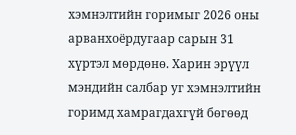хэмнэлтийн горимыг 2026 оны арванхоёрдугаар сарын 31 хүртэл мөрдөнө. Харин эрүүл мэндийн салбар уг хэмнэлтийн горимд хамрагдахгүй бөгөөд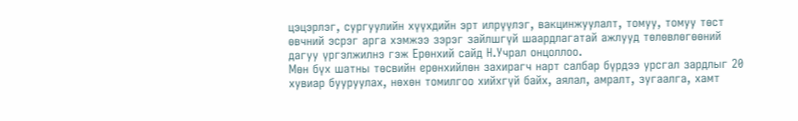цэцэрлэг, сургуулийн хүүхдийн эрт илрүүлэг, вакцинжуулалт, томуу, томуу төст өвчний эсрэг арга хэмжээ зэрэг зайлшгүй шаардлагатай ажлууд төлөвлөгөөний дагуу үргэлжилнэ гэж Ерөнхий сайд Н.Учрал онцоллоо.
Мөн бүх шатны төсвийн ерөнхийлөн захирагч нарт салбар бүрдээ урсгал зардлыг 20 хувиар бууруулах, нөхөн томилгоо хийхгүй байх, аялал, амралт, зугаалга, хамт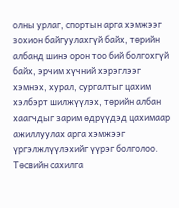олны урлаг, спортын арга хэмжээг зохион байгуулахгүй байх, төрийн албанд шинэ орон тоо бий болгохгүй байх, эрчим хүчний хэрэглээг хэмнэх, хурал, сургалтыг цахим хэлбэрт шилжүүлэх, төрийн албан хаагчдыг зарим өдрүүдэд цахимаар ажиллуулах арга хэмжээг үргэлжлүүлэхийг үүрэг болголоо.
Төсвийн сахилга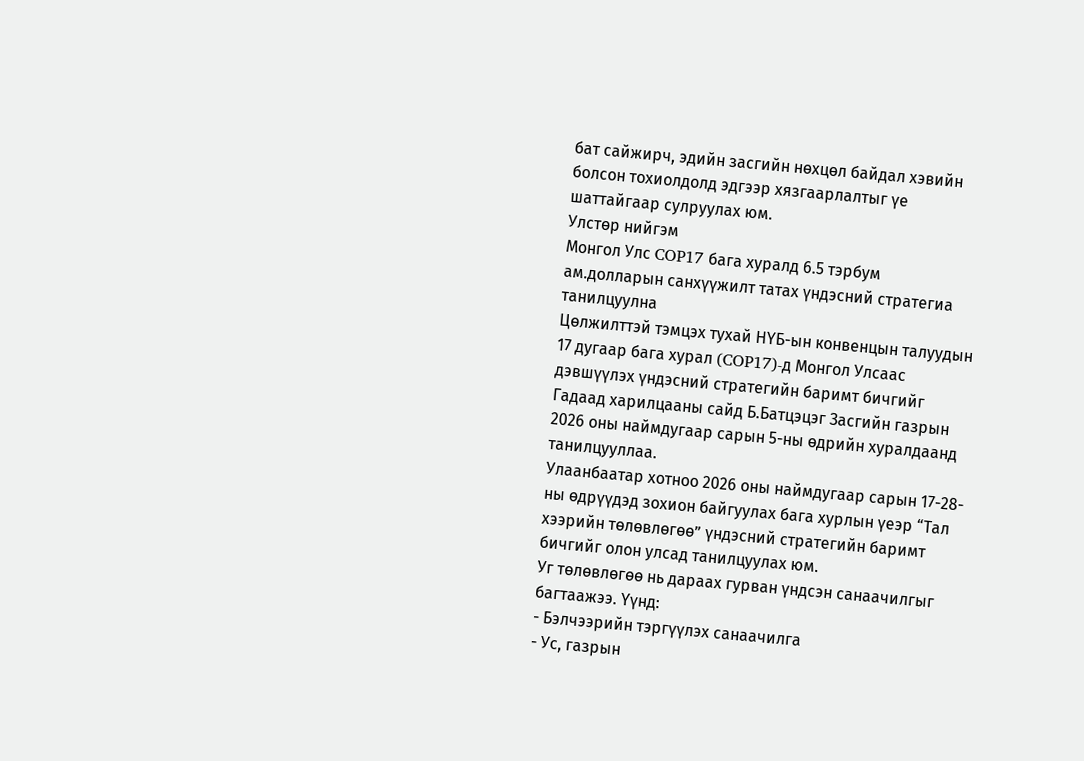бат сайжирч, эдийн засгийн нөхцөл байдал хэвийн болсон тохиолдолд эдгээр хязгаарлалтыг үе шаттайгаар сулруулах юм.
Улстөр нийгэм
Монгол Улс COP17 бага хуралд 6.5 тэрбум ам.долларын санхүүжилт татах үндэсний стратегиа танилцуулна
Цөлжилттэй тэмцэх тухай НҮБ-ын конвенцын талуудын 17 дугаар бага хурал (COP17)-д Монгол Улсаас дэвшүүлэх үндэсний стратегийн баримт бичгийг Гадаад харилцааны сайд Б.Батцэцэг Засгийн газрын 2026 оны наймдугаар сарын 5-ны өдрийн хуралдаанд танилцууллаа.
Улаанбаатар хотноо 2026 оны наймдугаар сарын 17-28-ны өдрүүдэд зохион байгуулах бага хурлын үеэр “Тал хээрийн төлөвлөгөө” үндэсний стратегийн баримт бичгийг олон улсад танилцуулах юм.
Уг төлөвлөгөө нь дараах гурван үндсэн санаачилгыг багтаажээ. Үүнд:
- Бэлчээрийн тэргүүлэх санаачилга
- Ус, газрын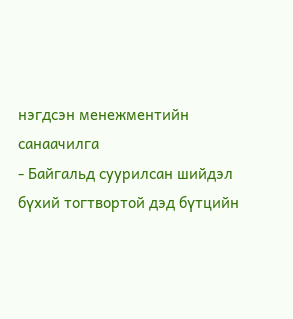нэгдсэн менежментийн санаачилга
- Байгальд суурилсан шийдэл бүхий тогтвортой дэд бүтцийн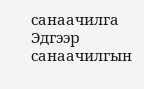санаачилга
Эдгээр санаачилгын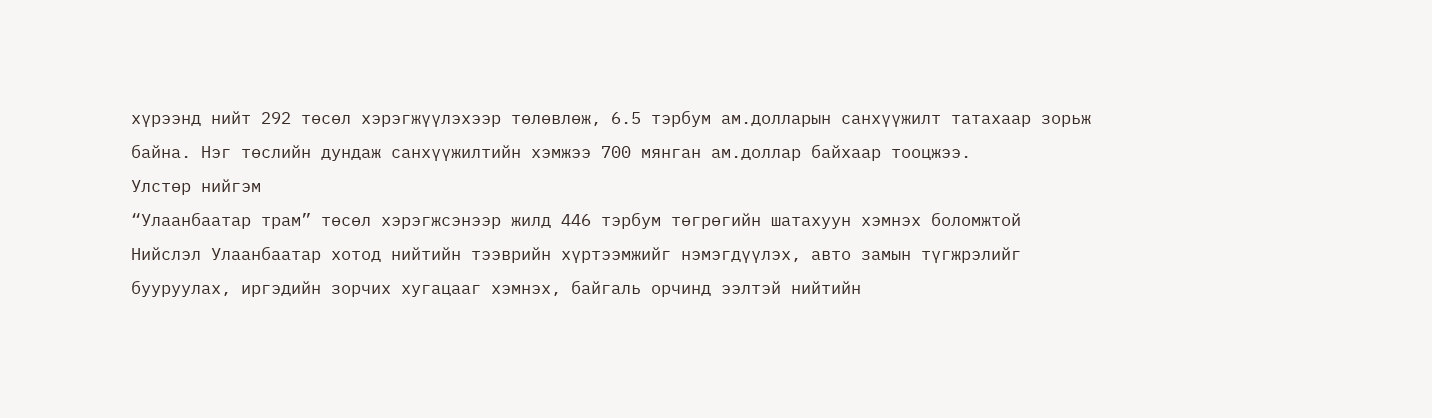хүрээнд нийт 292 төсөл хэрэгжүүлэхээр төлөвлөж, 6.5 тэрбум ам.долларын санхүүжилт татахаар зорьж байна. Нэг төслийн дундаж санхүүжилтийн хэмжээ 700 мянган ам.доллар байхаар тооцжээ.
Улстөр нийгэм
“Улаанбаатар трам” төсөл хэрэгжсэнээр жилд 446 тэрбум төгрөгийн шатахуун хэмнэх боломжтой
Нийслэл Улаанбаатар хотод нийтийн тээврийн хүртээмжийг нэмэгдүүлэх, авто замын түгжрэлийг бууруулах, иргэдийн зорчих хугацааг хэмнэх, байгаль орчинд ээлтэй нийтийн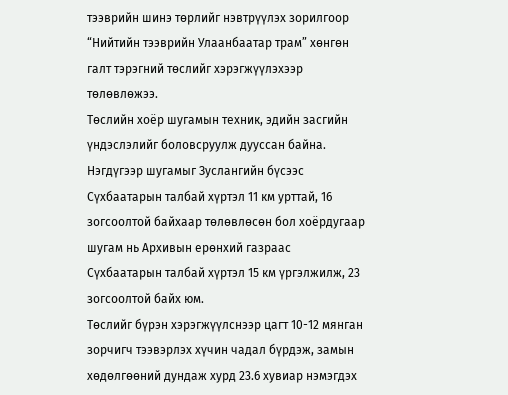тээврийн шинэ төрлийг нэвтрүүлэх зорилгоор “Нийтийн тээврийн Улаанбаатар трам” хөнгөн галт тэрэгний төслийг хэрэгжүүлэхээр төлөвлөжээ.
Төслийн хоёр шугамын техник, эдийн засгийн үндэслэлийг боловсруулж дууссан байна. Нэгдүгээр шугамыг Зуслангийн бүсээс Сүхбаатарын талбай хүртэл 11 км урттай, 16 зогсоолтой байхаар төлөвлөсөн бол хоёрдугаар шугам нь Архивын ерөнхий газраас Сүхбаатарын талбай хүртэл 15 км үргэлжилж, 23 зогсоолтой байх юм.
Төслийг бүрэн хэрэгжүүлснээр цагт 10-12 мянган зорчигч тээвэрлэх хүчин чадал бүрдэж, замын хөдөлгөөний дундаж хурд 23.6 хувиар нэмэгдэх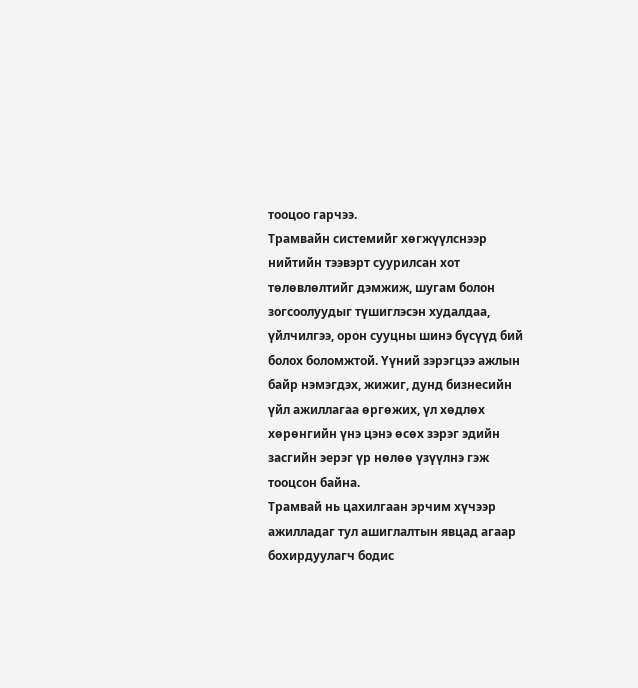тооцоо гарчээ.
Трамвайн системийг хөгжүүлснээр нийтийн тээвэрт суурилсан хот төлөвлөлтийг дэмжиж, шугам болон зогсоолуудыг түшиглэсэн худалдаа, үйлчилгээ, орон сууцны шинэ бүсүүд бий болох боломжтой. Үүний зэрэгцээ ажлын байр нэмэгдэх, жижиг, дунд бизнесийн үйл ажиллагаа өргөжих, үл хөдлөх хөрөнгийн үнэ цэнэ өсөх зэрэг эдийн засгийн эерэг үр нөлөө үзүүлнэ гэж тооцсон байна.
Трамвай нь цахилгаан эрчим хүчээр ажилладаг тул ашиглалтын явцад агаар бохирдуулагч бодис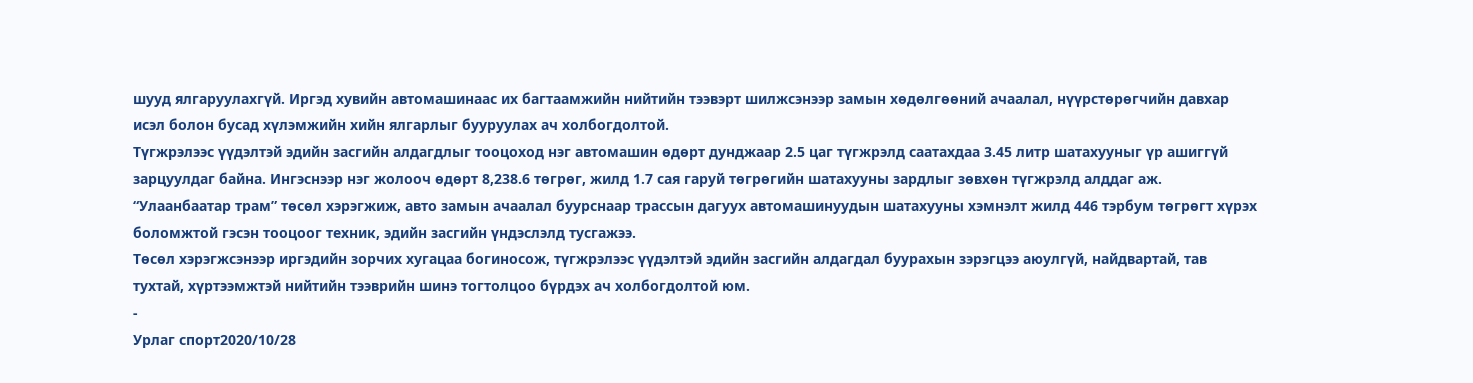шууд ялгаруулахгүй. Иргэд хувийн автомашинаас их багтаамжийн нийтийн тээвэрт шилжсэнээр замын хөдөлгөөний ачаалал, нүүрстөрөгчийн давхар исэл болон бусад хүлэмжийн хийн ялгарлыг бууруулах ач холбогдолтой.
Түгжрэлээс үүдэлтэй эдийн засгийн алдагдлыг тооцоход нэг автомашин өдөрт дунджаар 2.5 цаг түгжрэлд саатахдаа 3.45 литр шатахууныг үр ашиггүй зарцуулдаг байна. Ингэснээр нэг жолооч өдөрт 8,238.6 төгрөг, жилд 1.7 сая гаруй төгрөгийн шатахууны зардлыг зөвхөн түгжрэлд алддаг аж.
“Улаанбаатар трам” төсөл хэрэгжиж, авто замын ачаалал буурснаар трассын дагуух автомашинуудын шатахууны хэмнэлт жилд 446 тэрбум төгрөгт хүрэх боломжтой гэсэн тооцоог техник, эдийн засгийн үндэслэлд тусгажээ.
Төсөл хэрэгжсэнээр иргэдийн зорчих хугацаа богиносож, түгжрэлээс үүдэлтэй эдийн засгийн алдагдал буурахын зэрэгцээ аюулгүй, найдвартай, тав тухтай, хүртээмжтэй нийтийн тээврийн шинэ тогтолцоо бүрдэх ач холбогдолтой юм.
-
Урлаг спорт2020/10/28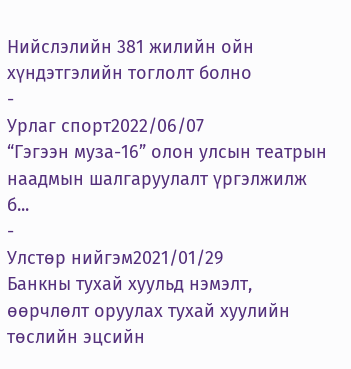Нийслэлийн 381 жилийн ойн хүндэтгэлийн тоглолт болно
-
Урлаг спорт2022/06/07
“Гэгээн муза-16” олон улсын театрын наадмын шалгаруулалт үргэлжилж б...
-
Улстөр нийгэм2021/01/29
Банкны тухай хуульд нэмэлт, өөрчлөлт оруулах тухай хуулийн төслийн эцсийн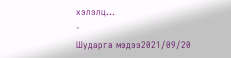хэлэлц...
-
Шударга мэдээ2021/09/20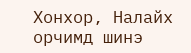Хонхор, Налайх орчимд шинэ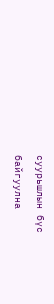суурьшлын бүс байгуулна